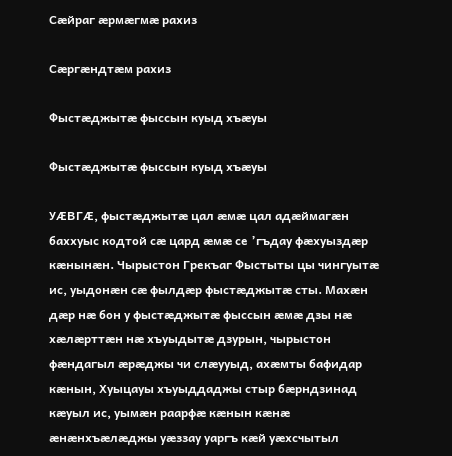Сӕйраг ӕрмӕгмӕ рахиз

Сӕргӕндтӕм рахиз

Фыстӕджытӕ фыссын куыд хъӕуы

Фыстӕджытӕ фыссын куыд хъӕуы

УӔВГӔ, фыстӕджытӕ цал ӕмӕ цал адӕймагӕн баххуыс кодтой сӕ цард ӕмӕ се ’гъдау фӕхуыздӕр кӕнынӕн. Чырыстон Грекъаг Фыстыты цы чингуытӕ ис, уыдонӕн сӕ фылдӕр фыстӕджытӕ сты. Махӕн дӕр нӕ бон у фыстӕджытӕ фыссын ӕмӕ дзы нӕ хӕлӕрттӕн нӕ хъуыдытӕ дзурын, чырыстон фӕндагыл ӕрӕджы чи слӕууыд, ахӕмты бафидар кӕнын, Хуыцауы хъуыддаджы стыр бӕрндзинад кӕуыл ис, уымӕн раарфӕ кӕнын кӕнӕ ӕнӕнхъӕлӕджы уӕззау уаргъ кӕй уӕхсчытыл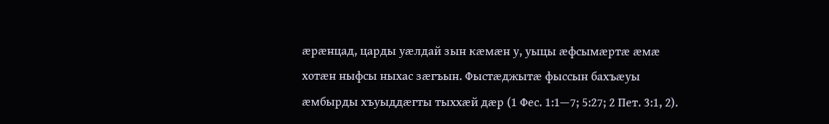ӕрӕнцад, царды уӕлдай зын кӕмӕн у, уыцы ӕфсымӕртӕ ӕмӕ хотӕн ныфсы ныхас зӕгъын. Фыстӕджытӕ фыссын бахъӕуы ӕмбырды хъуыддӕгты тыххӕй дӕр (1 Фес. 1:1—7; 5:27; 2 Пет. 3:1, 2).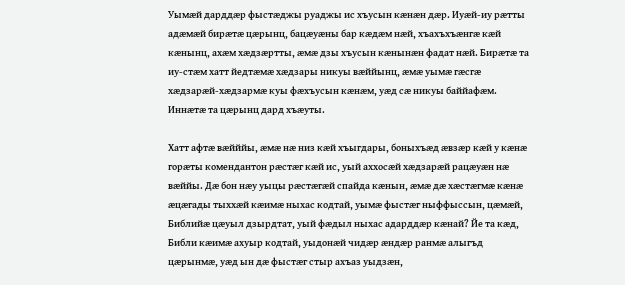Уымӕй дарддӕр фыстӕджы руаджы ис хъусын кӕнӕн дӕр. Иуӕй-иу рӕтты адӕмӕй бирӕтӕ цӕрынц, бацӕуӕны бар кӕдӕм нӕй, хъахъхъӕнгӕ кӕй кӕнынц, ахӕм хӕдзӕртты, ӕмӕ дзы хъусын кӕнынӕн фадат нӕй. Бирӕтӕ та иу-стӕм хатт йедтӕмӕ хӕдзары никуы вӕййынц, ӕмӕ уымӕ гӕсгӕ хӕдзарӕй-хӕдзармӕ куы фӕхъусын кӕнӕм, уӕд сӕ никуы баййафӕм. Иннӕтӕ та цӕрынц дард хъӕуты.

Хатт афтӕ вӕйййы, ӕмӕ нӕ низ кӕй хъыгдары, боныхъӕд ӕвзӕр кӕй у кӕнӕ горӕты комендантон рӕстӕг кӕй ис, уый аххосӕй хӕдзарӕй рацӕуӕн нӕ вӕййы. Дӕ бон нӕу уыцы рӕстӕгӕй спайда кӕнын, ӕмӕ дӕ хӕстӕгмӕ кӕнӕ ӕцӕгады тыххӕй кӕимӕ ныхас кодтай, уымӕ фыстӕг ныффыссын, цӕмӕй, Библийӕ цӕуыл дзырдтат, уый фӕдыл ныхас адарддӕр кӕнай? Йе та кӕд, Библи кӕимӕ ахуыр кодтай, уыдонӕй чидӕр ӕндӕр ранмӕ алыгъд цӕрынмӕ, уӕд ын дӕ фыстӕг стыр ахъаз уыдзӕн,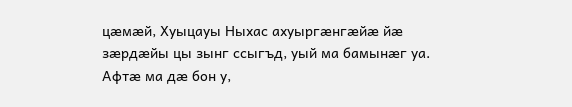цӕмӕй, Хуыцауы Ныхас ахуыргӕнгӕйӕ йӕ зӕрдӕйы цы зынг ссыгъд, уый ма бамынӕг уа. Афтӕ ма дӕ бон у,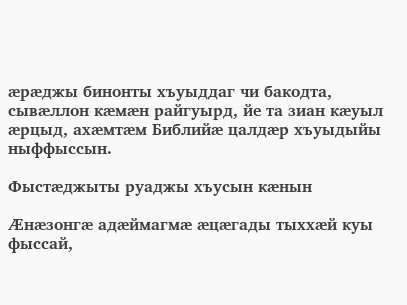ӕрӕджы бинонты хъуыддаг чи бакодта, сывӕллон кӕмӕн райгуырд, йе та зиан кӕуыл ӕрцыд, ахӕмтӕм Библийӕ цалдӕр хъуыдыйы ныффыссын.

Фыстӕджыты руаджы хъусын кӕнын

Ӕнӕзонгӕ адӕймагмӕ ӕцӕгады тыххӕй куы фыссай,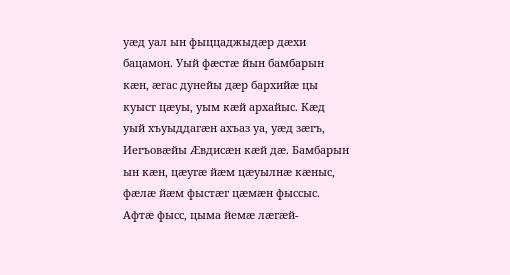уӕд уал ын фыццаджыдӕр дӕхи бацамон. Уый фӕстӕ йын бамбарын кӕн, ӕгас дунейы дӕр бархийӕ цы куыст цӕуы, уым кӕй архайыс. Кӕд уый хъуыддагӕн ахъаз уа, уӕд зӕгъ, Иегъовӕйы Ӕвдисӕн кӕй дӕ. Бамбарын ын кӕн, цӕугӕ йӕм цӕуылнӕ кӕныс, фӕлӕ йӕм фыстӕг цӕмӕн фыссыс. Афтӕ фысс, цыма йемӕ лӕгӕй-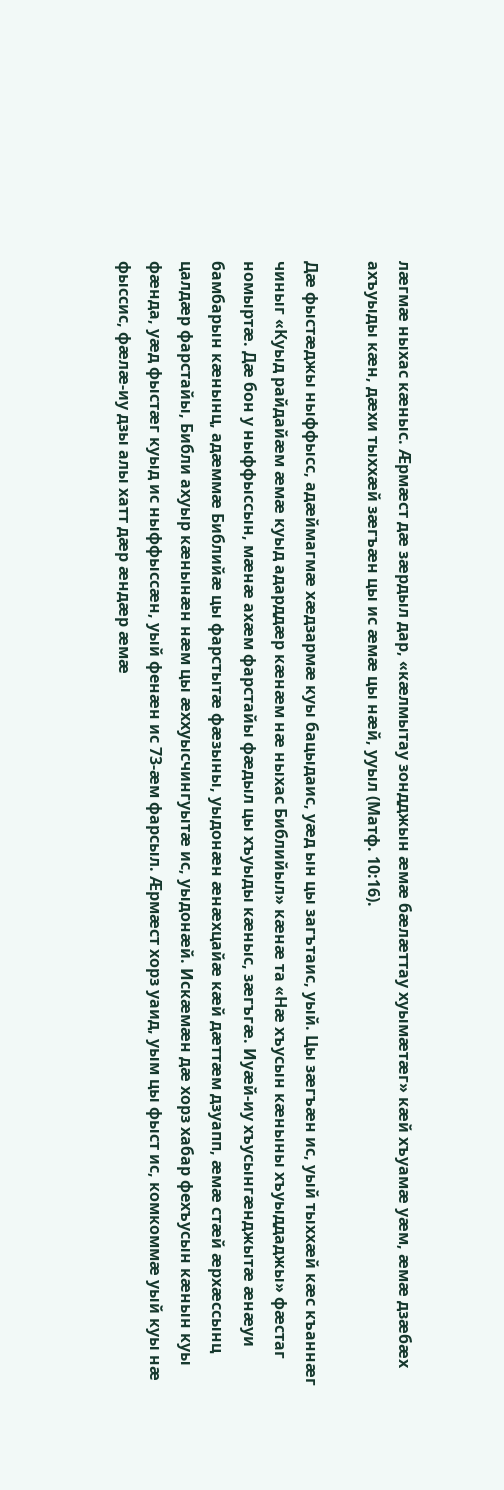лӕгмӕ ныхас кӕныс. Ӕрмӕст дӕ зӕрдыл дар, «кӕлмытау зондджын ӕмӕ бӕлӕттау хуымӕтӕг» кӕй хъуамӕ уӕм, ӕмӕ дзӕбӕх ахъуыды кӕн, дӕхи тыххӕй зӕгъӕн цы ис ӕмӕ цы нӕй, ууыл (Матф. 10:16).

Дӕ фыстӕджы ныффысс, адӕймагмӕ хӕдзармӕ куы бацыдаис, уӕд ын цы загътаис, уый. Цы зӕгъӕн ис, уый тыххӕй кӕс къаннӕг чиныг «Куыд райдайӕм ӕмӕ куыд адарддӕр кӕнӕм нӕ ныхас Библийыл» кӕнӕ та «Нӕ хъусын кӕныны хъуыддаджы» фӕстаг номыртӕ. Дӕ бон у ныффыссын, мӕнӕ ахӕм фарстайы фӕдыл цы хъуыды кӕныс, зӕгъгӕ. Иуӕй-иу хъусынгӕнджытӕ ӕнӕуи бамбарын кӕнынц, адӕммӕ Библийӕ цы фарстытӕ фӕзыны, уыдонӕн ӕнӕхцайӕ кӕй дӕттӕм дзуапп, ӕмӕ стӕй ӕрхӕссынц цалдӕр фарстайы, Библи ахуыр кӕнынӕн нӕм цы ӕххуысчингуытӕ ис, уыдонӕй. Искӕмӕн дӕ хорз хабар фехъусын кӕнын куы фӕнда, уӕд фыстӕг куыд ис ныффыссӕн, уый фенӕн ис 73-ӕм фарсыл. Ӕрмӕст хорз уаид, уым цы фыст ис, комкоммӕ уый куы нӕ фыссис, фӕлӕ-иу дзы алы хатт дӕр ӕндӕр ӕмӕ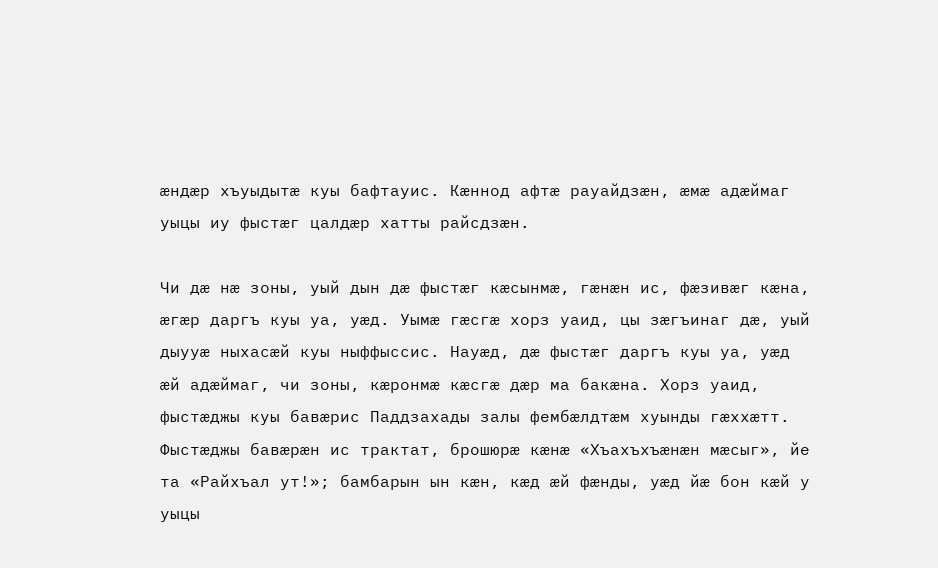ӕндӕр хъуыдытӕ куы бафтауис. Кӕннод афтӕ рауайдзӕн, ӕмӕ адӕймаг уыцы иу фыстӕг цалдӕр хатты райсдзӕн.

Чи дӕ нӕ зоны, уый дын дӕ фыстӕг кӕсынмӕ, гӕнӕн ис, фӕзивӕг кӕна, ӕгӕр даргъ куы уа, уӕд. Уымӕ гӕсгӕ хорз уаид, цы зӕгъинаг дӕ, уый дыууӕ ныхасӕй куы ныффыссис. Науӕд, дӕ фыстӕг даргъ куы уа, уӕд ӕй адӕймаг, чи зоны, кӕронмӕ кӕсгӕ дӕр ма бакӕна. Хорз уаид, фыстӕджы куы бавӕрис Паддзахады залы фембӕлдтӕм хуынды гӕххӕтт. Фыстӕджы бавӕрӕн ис трактат, брошюрӕ кӕнӕ «Хъахъхъӕнӕн мӕсыг», йе та «Райхъал ут!»; бамбарын ын кӕн, кӕд ӕй фӕнды, уӕд йӕ бон кӕй у уыцы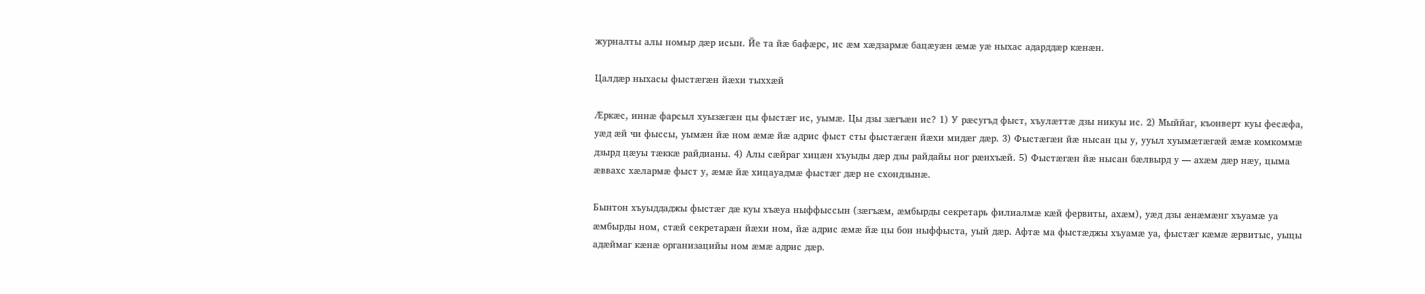журналты алы номыр дӕр исын. Йе та йӕ бафӕрс, ис ӕм хӕдзармӕ бацӕуӕн ӕмӕ уӕ ныхас адарддӕр кӕнӕн.

Цалдӕр ныхасы фыстӕгӕн йӕхи тыххӕй

Ӕркӕс, иннӕ фарсыл хуызӕгӕн цы фыстӕг ис, уымӕ. Цы дзы зӕгъӕн ис? 1) У рӕсугъд фыст, хъулӕттӕ дзы никуы ис. 2) Мыййаг, къонверт куы фесӕфа, уӕд ӕй чи фыссы, уымӕн йӕ ном ӕмӕ йӕ адрис фыст сты фыстӕгӕн йӕхи мидӕг дӕр. 3) Фыстӕгӕн йӕ нысан цы у, ууыл хуымӕтӕгӕй ӕмӕ комкоммӕ дзырд цӕуы тӕккӕ райдианы. 4) Алы сӕйраг хицӕн хъуыды дӕр дзы райдайы ног рӕнхъӕй. 5) Фыстӕгӕн йӕ нысан бӕлвырд у — ахӕм дӕр нӕу, цыма ӕввахс хӕлармӕ фыст у, ӕмӕ йӕ хицауадмӕ фыстӕг дӕр не схондзынӕ.

Бынтон хъуыддаджы фыстӕг дӕ куы хъӕуа ныффыссын (зӕгъӕм, ӕмбырды секретарь филиалмӕ кӕй фервиты, ахӕм), уӕд дзы ӕнӕмӕнг хъуамӕ уа ӕмбырды ном, стӕй секретарӕн йӕхи ном, йӕ адрис ӕмӕ йӕ цы бон ныффыста, уый дӕр. Афтӕ ма фыстӕджы хъуамӕ уа, фыстӕг кӕмӕ ӕрвитыс, уыцы адӕймаг кӕнӕ организацийы ном ӕмӕ адрис дӕр.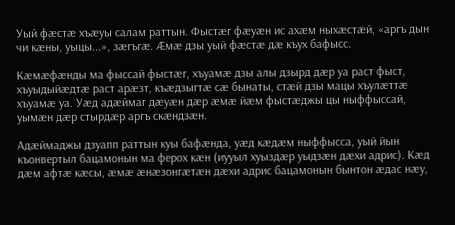Уый фӕстӕ хъӕуы салам раттын. Фыстӕг фӕуӕн ис ахӕм ныхӕстӕй, «аргъ дын чи кӕны, уыцы...», зӕгъгӕ. Ӕмӕ дзы уый фӕстӕ дӕ къух бафысс.

Кӕмӕфӕнды ма фыссай фыстӕг, хъуамӕ дзы алы дзырд дӕр уа раст фыст, хъуыдыйӕдтӕ раст арӕзт, къӕдзыгтӕ сӕ бынаты, стӕй дзы мацы хъулӕттӕ хъуамӕ уа. Уӕд адӕймаг дӕуӕн дӕр ӕмӕ йӕм фыстӕджы цы ныффыссай, уымӕн дӕр стырдӕр аргъ скӕндзӕн.

Адӕймаджы дзуапп раттын куы бафӕнда, уӕд кӕдӕм ныффысса, уый йын къонвертыл бацамонын ма ферох кӕн (иууыл хуыздӕр уыдзӕн дӕхи адрис). Кӕд дӕм афтӕ кӕсы, ӕмӕ ӕнӕзонгӕтӕн дӕхи адрис бацамонын бынтон ӕдас нӕу,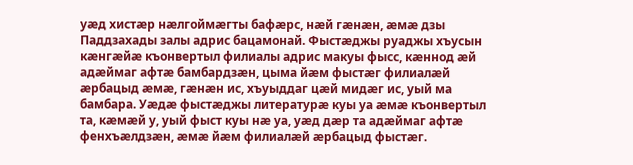уӕд хистӕр нӕлгоймӕгты бафӕрс, нӕй гӕнӕн, ӕмӕ дзы Паддзахады залы адрис бацамонай. Фыстӕджы руаджы хъусын кӕнгӕйӕ къонвертыл филиалы адрис макуы фысс, кӕннод ӕй адӕймаг афтӕ бамбардзӕн, цыма йӕм фыстӕг филиалӕй ӕрбацыд ӕмӕ, гӕнӕн ис, хъуыддаг цӕй мидӕг ис, уый ма бамбара. Уӕдӕ фыстӕджы литературӕ куы уа ӕмӕ къонвертыл та, кӕмӕй у, уый фыст куы нӕ уа, уӕд дӕр та адӕймаг афтӕ фенхъӕлдзӕн, ӕмӕ йӕм филиалӕй ӕрбацыд фыстӕг.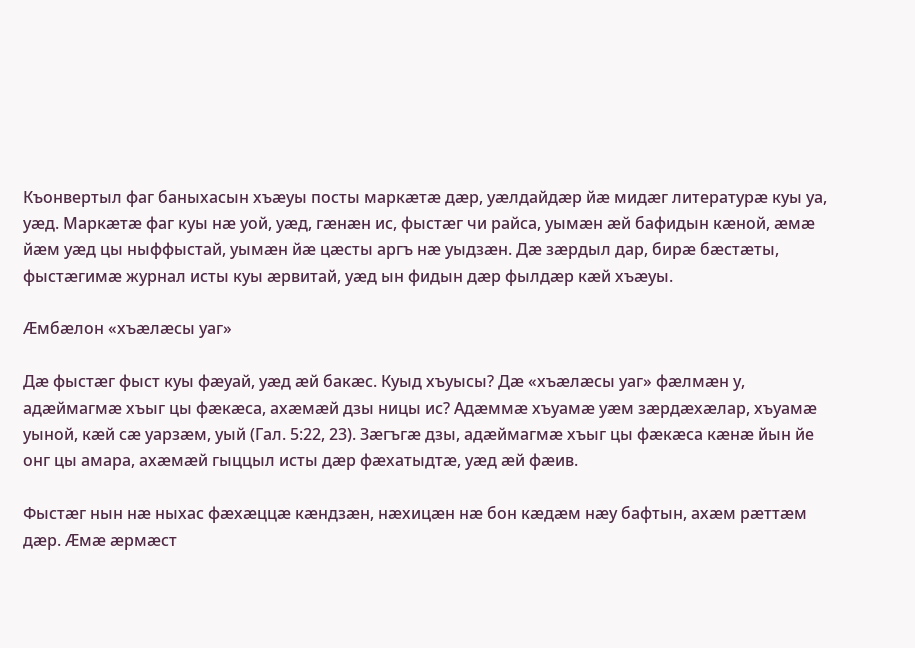Къонвертыл фаг баныхасын хъӕуы посты маркӕтӕ дӕр, уӕлдайдӕр йӕ мидӕг литературӕ куы уа, уӕд. Маркӕтӕ фаг куы нӕ уой, уӕд, гӕнӕн ис, фыстӕг чи райса, уымӕн ӕй бафидын кӕной, ӕмӕ йӕм уӕд цы ныффыстай, уымӕн йӕ цӕсты аргъ нӕ уыдзӕн. Дӕ зӕрдыл дар, бирӕ бӕстӕты, фыстӕгимӕ журнал исты куы ӕрвитай, уӕд ын фидын дӕр фылдӕр кӕй хъӕуы.

Ӕмбӕлон «хъӕлӕсы уаг»

Дӕ фыстӕг фыст куы фӕуай, уӕд ӕй бакӕс. Куыд хъуысы? Дӕ «хъӕлӕсы уаг» фӕлмӕн у, адӕймагмӕ хъыг цы фӕкӕса, ахӕмӕй дзы ницы ис? Адӕммӕ хъуамӕ уӕм зӕрдӕхӕлар, хъуамӕ уыной, кӕй сӕ уарзӕм, уый (Гал. 5:22, 23). Зӕгъгӕ дзы, адӕймагмӕ хъыг цы фӕкӕса кӕнӕ йын йе онг цы амара, ахӕмӕй гыццыл исты дӕр фӕхатыдтӕ, уӕд ӕй фӕив.

Фыстӕг нын нӕ ныхас фӕхӕццӕ кӕндзӕн, нӕхицӕн нӕ бон кӕдӕм нӕу бафтын, ахӕм рӕттӕм дӕр. Ӕмӕ ӕрмӕст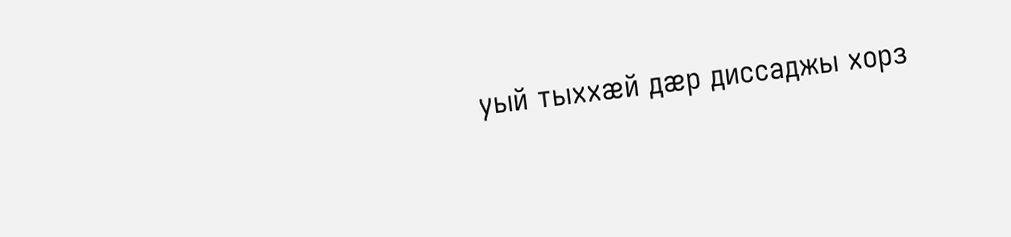уый тыххӕй дӕр диссаджы хорз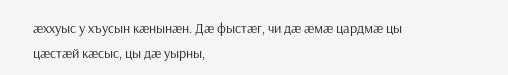ӕххуыс у хъусын кӕнынӕн. Дӕ фыстӕг, чи дӕ ӕмӕ цардмӕ цы цӕстӕй кӕсыс, цы дӕ уырны,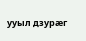ууыл дзурӕг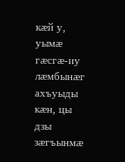кӕй у, уымӕ гӕсгӕ-иу лӕмбынӕг ахъуыды кӕн, цы дзы зӕгъынмӕ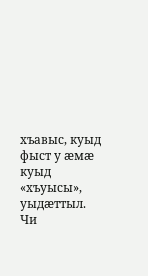хъавыс, куыд фыст у ӕмӕ куыд «хъуысы», уыдӕттыл. Чи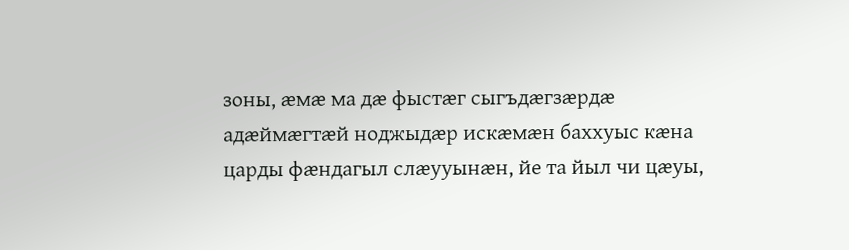зоны, ӕмӕ ма дӕ фыстӕг сыгъдӕгзӕрдӕ адӕймӕгтӕй ноджыдӕр искӕмӕн баххуыс кӕна царды фӕндагыл слӕууынӕн, йе та йыл чи цӕуы,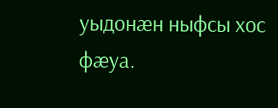уыдонӕн ныфсы хос фӕуа.